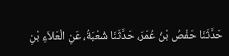حَدَّثَنَا حَفْصُ بْنُ عُمَرَ، حَدَّثَنَا شُعْبَةُ، عَنِ الْعَلاَءِ بْنِ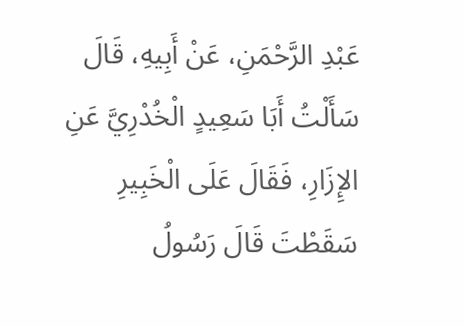عَبْدِ الرَّحْمَنِ، عَنْ أَبِيهِ، قَالَ سَأَلْتُ أَبَا سَعِيدٍ الْخُدْرِيَّ عَنِ الإِزَارِ، فَقَالَ عَلَى الْخَبِيرِ سَقَطْتَ قَالَ رَسُولُ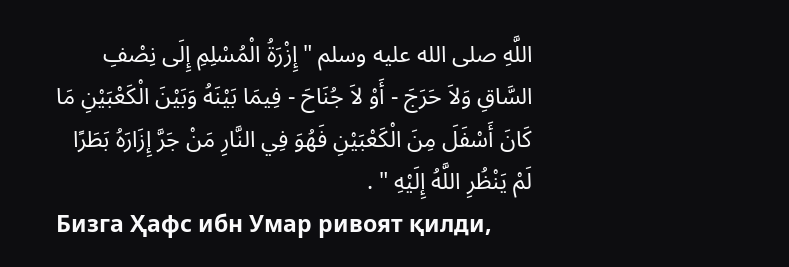اللَّهِ صلى الله عليه وسلم " إِزْرَةُ الْمُسْلِمِ إِلَى نِصْفِ السَّاقِ وَلاَ حَرَجَ - أَوْ لاَ جُنَاحَ - فِيمَا بَيْنَهُ وَبَيْنَ الْكَعْبَيْنِ مَا كَانَ أَسْفَلَ مِنَ الْكَعْبَيْنِ فَهُوَ فِي النَّارِ مَنْ جَرَّ إِزَارَهُ بَطَرًا لَمْ يَنْظُرِ اللَّهُ إِلَيْهِ " .
Бизга Ҳафс ибн Умар ривоят қилди,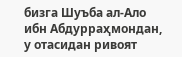бизга Шуъба ал-Ало ибн Абдурраҳмондан, у отасидан ривоят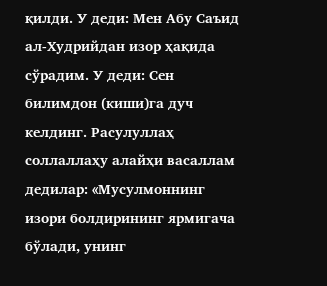қилди. У деди: Мен Абу Саъид ал-Худрийдан изор ҳақида сўрадим. У деди: Сен билимдон (киши)га дуч келдинг. Расулуллаҳ соллаллаҳу алайҳи васаллам дедилар: «Мусулмоннинг изори болдирининг ярмигача бўлади, унинг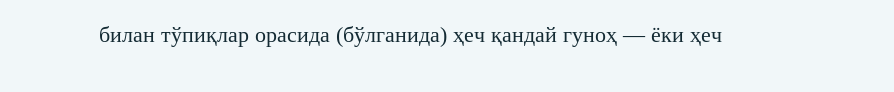билан тўпиқлар орасида (бўлганида) ҳеч қандай гуноҳ — ёки ҳеч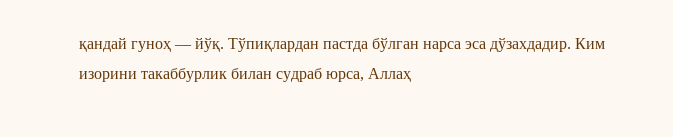қандай гуноҳ — йўқ. Тўпиқлардан пастда бўлган нарса эса дўзахдадир. Ким изорини такаббурлик билан судраб юрса, Аллаҳ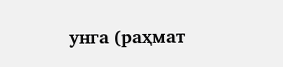унга (раҳмат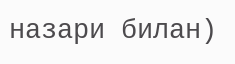назари билан)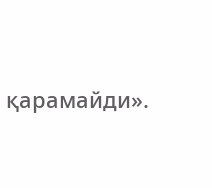қарамайди».